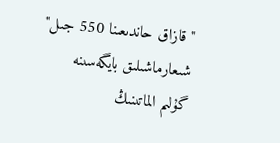"قازاق حاندىعىنا 550 جىل" شىعارماشىلىق بايگەسىنە
گۇلىم الماتىنىڭ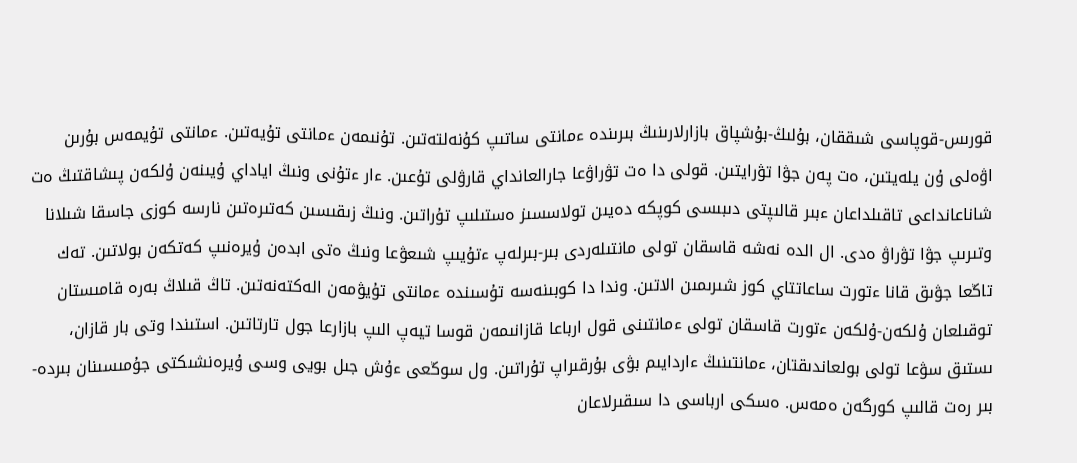قورىس-قوپاسى شىققان، بۇلىڭ-بۇشپاق بازارلارىنىڭ بىرىندە ءمانتى ساتىپ كۇنەلتەتىن. تۇنىمەن ءمانتى تۇيەتىن. ءمانتى تۇيمەس بۇرىن اۋەلى ۇن يلەيتىن، ەت پەن جۋا تۋرايتىن. قولى دا ەت تۋراۋعا جارالعانداي قارۋلى تۇعىن. ءار ءتۇنى ونىڭ اياداي ۇيىنەن ۇلكەن پىشاقتىڭ ەت شاناعانداعى تاقىلداعان ءبىر قالىپتى دىبىسى كوپكە دەيىن تولاسسىز ەستىلىپ تۇراتىن. ونىڭ زىقىسىن كەتىرەتىن نارسە كوزى جاسقا شىلانا وتىرىپ جۋا تۋراۋ ەدى. ال الدە نەشە قاسقان تولى مانتىلەردى بىر-بىرلەپ ءتۇيىپ شىعۋعا ونىڭ ەتى ابدەن ۇيرەنىپ كەتكەن بولاتىن. تەك تاڭعا جۋىق قانا ءتورت ساعاتتاي كوز شىرىمىن الاتىن. وندا دا كوبىنەسە تۇسىندە ءمانتى تۇيۋمەن الەكتەنەتىن. تاڭ قىلاڭ بەرە قامىستان توقىلعان ۇلكەن-ۇلكەن ءتورت قاسقان تولى ءمانتىنى قول ارباعا قازانىمەن قوسا تيەپ الىپ بازارعا جول تارتاتىن. استىندا وتى بار قازان، ىستىق سۋعا تولى بولعاندىقتان، ءمانتىنىڭ ءاردايىم بۋى بۇرقىراپ تۇراتىن. ول سوڭعى ءۇش جىل بويى وسى ۇيرەنشىكتى جۇمىسىنان بىردە-بىر رەت قالىپ كورگەن ەمەس. ەسكى ارباسى دا سىقىرلاعان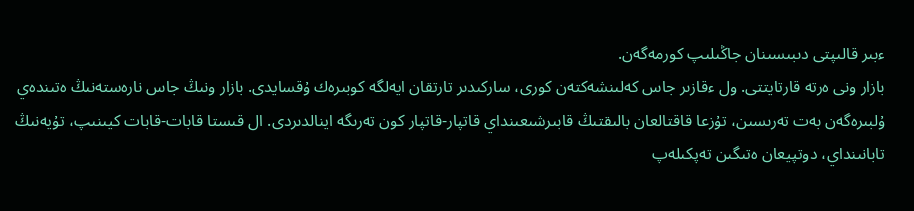ءبىر قالىپتى دىبىسىنان جاڭىلىپ كورمەگەن.
بازار ونى ەرتە قارتايتتى. ول ءقازىر جاس كەلىنشەكتەن كورى، ساركىدىر تارتقان ايەلگە كوبىرەك ۇقسايدى. بازار ونىڭ جاس نارەستەنىڭ ەتىندەي ۇلبىرەگەن بەت تەرىسىن، تۇزعا قاقتالعان بالىقتىڭ قابىرشىعىنداي قاتپار-قاتپار كون تەرىگە اينالدىردى. ال قىستا قابات-قابات كيىنىپ، تۇيەنىڭ تابانىنداي، دوتپيعان ەتىگىن تەپكىلەپ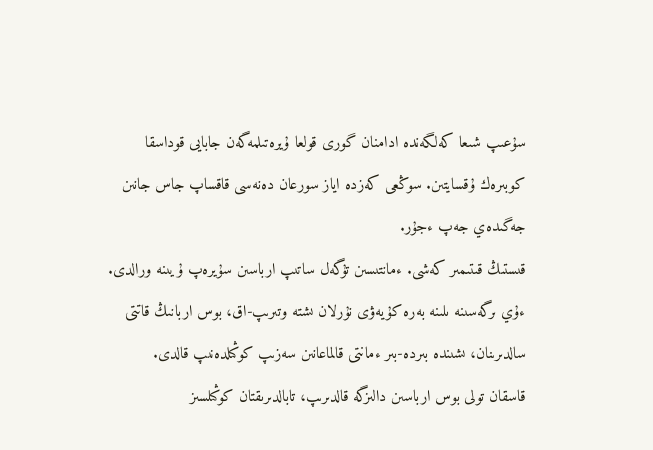سۇعىپ شىعا كەلگەندە ادامنان گورى قولعا ۇيرەتىلمەگەن جابايى قوداسقا كوبىرەك ۇقسايتىن. سوڭعى كەزدە اياز سورعان دەنەسى قاقساپ جاس جانىن جەگىدەي جەپ ءجۇر.
قىستىڭ قىتىمىر كەشى. ءمانتىسىن تۇگەل ساتىپ ارباسىن سۇيرەپ ۇيىنە ورالدى. ءۇي ىرگەسىنە ىلىنە بەرە كۇيەۋى نۇرلان ىشتە وتىرىپ-اق، بوس اربانىڭ قاتتى سالدىرىنان، ىشىندە بىردە-بىر ءمانتى قالماعانىن سەزىپ كوڭىلدەنىپ قالدى.
قاسقان تولى بوس ارباسىن دالىزگە قالدىرىپ، تابالدىرىقتان كوڭىلسىز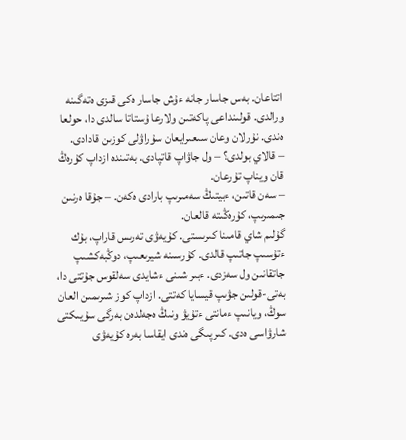اتتاعان. بەس جاسار جانە ءۇش جاسار ەكى قىزى ەتەگىنە ورالدى. قولىنداعى پاكەتىن ولارعا ۇستاتا سالدى دا، حولعا ەندى. نۇرلان وعان سىعىرايعان سۇراۋلى كوزىن قادادى.
– قالاي بولدى؟ – ول جاۋاپ قاتپادى. بەتىندە ازداپ كۇرەڭ قان ويناپ تۇرعان.
– سەن قاتىن، ءبيتىڭ سەمىرىپ بارادى ەكەن. – جۇقا ەرنىن جىمىرىپ، كۇرەڭىتە قالعان.
گۇلىم شاي قامىنا كىرىستى. كۇيەۋى تەرىس قاراپ، بۇك ءتۇسىپ جاتىپ قالدى. كۇرسىنە شيرىعىپ، دوڭبەكشىپ جاتقانىن ول سەزدى. ءبىر شىنى ءشايدى سەلقوس جۇتتى دا، بەتى-قولىن جۋىپ قيسايا كەتتى. ازداپ كوز شىرىمىن العان سوڭ، ويانىپ ءمانتى ءتۇيۋ ونىڭ ەجەلدەن بەرگى سۇيىكتى شارۋاسى ەدى. كىرپىگى ەندى ايقاسا بەرە كۇيەۋى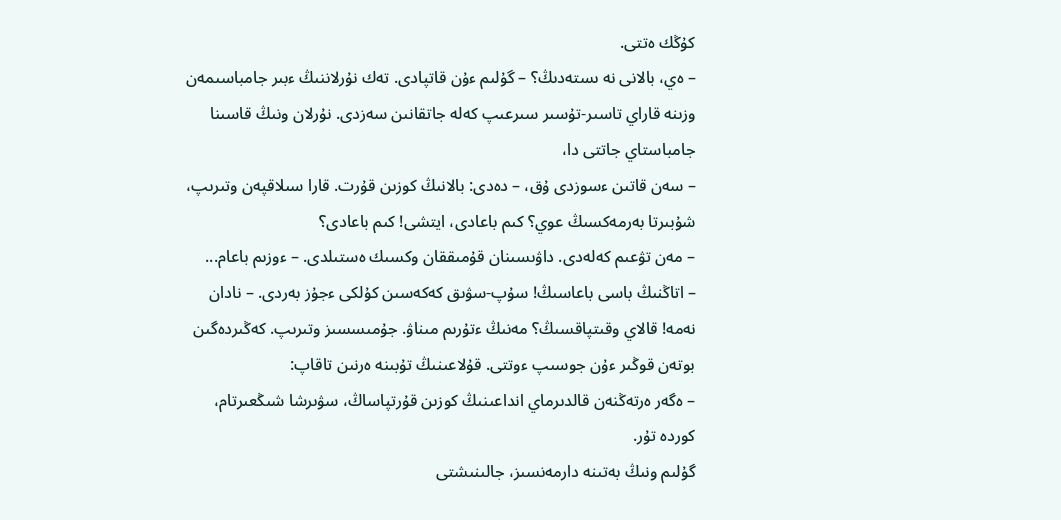كۇڭك ەتتى.
– ەي، بالانى نە ىستەدىڭ؟ – گۇلىم ءۇن قاتپادى. تەك نۇرلاننىڭ ءبىر جامباسىمەن وزىنە قاراي تاسىر-تۇسىر سىرعىپ كەلە جاتقانىن سەزدى. نۇرلان ونىڭ قاسىنا جامباستاي جاتتى دا،
– سەن قاتىن ءسوزدى ۇق، – دەدى: بالانىڭ كوزىن قۇرت. قارا سىلاقپەن وتىرىپ، شۇبىرتا بەرمەكسىڭ عوي؟ كىم باعادى، ايتشى! كىم باعادى؟
– مەن تۋعىم كەلەدى. داۋىسىنان قۇمىققان وكسىك ەستىلدى. – ءوزىم باعام...
– اتاڭنىڭ باسى باعاسىڭ! سۇپ-سۋىق كەكەسىن كۇلكى ءجۇز بەردى. – نادان نەمە! قالاي وقىتپاقسىڭ؟ مەنىڭ ءتۇرىم مىناۋ. جۇمىسسىز وتىرىپ. كەڭىردەگىن بوتەن قوڭىر ءۇن جوسىپ ءوتتى. قۇلاعىنىڭ تۇبىنە ەرنىن تاقاپ:
– ەگەر ەرتەڭنەن قالدىرماي انداعىنىڭ كوزىن قۇرتپاساڭ، سۋىرشا شىڭعىرتام، كوردە تۇر.
گۇلىم ونىڭ بەتىنە دارمەنسىز، جالىنىشتى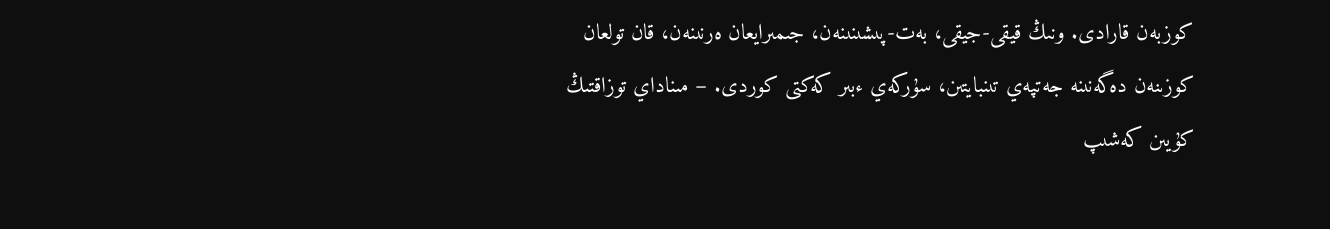كوزبەن قارادى. ونىڭ قيقى-جيقى، بەت-پىشىنىنەن، جىمىرايعان ەرنىنەن، قان تولعان كوزىنەن دەگەنىنە جەتپەي تىنبايتىن، سۇركەي ءبىر كەكتى كوردى. – مىناداي توزاقتىڭ كۇيىن كەشىپ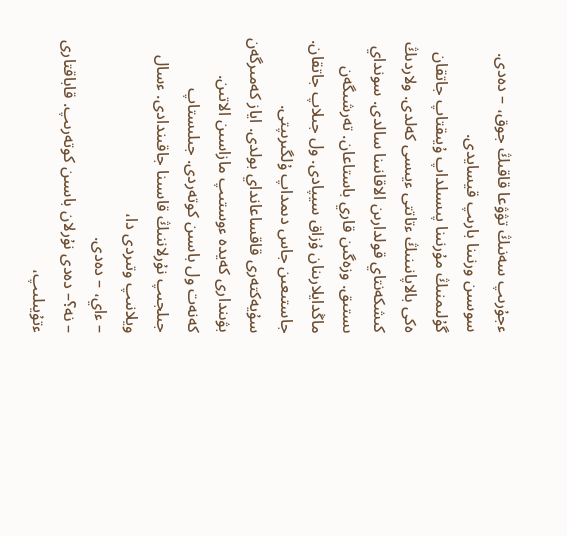ءجۇرىپ سەنىڭ تۋۋعا قاقىڭ جوق، – دەدى. سوسىن ورنىنا بارىپ قيسايدى.
گۇلىمنىڭ مۇرنىنا پىسىلداپ ۇيىقتاپ جاتقان ەكى بالاپانىنىڭ ءتاتتى ءيىسى كەلدى. ولاردىڭ كىشكەنتاي قولدارىن الاقانىنا سالدى. سونداي ىستىق. وزەگىن قاري باستاعان. تەرشىگەن ماڭدايلارىنان ۇزاق سيپادى. ول جىلاپ جاتقان. جاستىعىن جاس دىمداپ ۇلگىرىپتى. سۇيەكتەرى قاقساعانداي بولدى. اياز كەمىرگەن بۋىندارى كەيدە ءوستىپ مازاسىن الاتىن. كەنەت ول باسىن كوتەردى. جىلىستاپ جىلجىپ نۇرلاننىڭ قاسىنا جاقىندادى. ءسال ويلانىپ وتىردى دا،
– ءاي، – دەدى.
– نە؟– دەدى نۇرلان باسىن كوتەرىپ. قاباقتارى ءتۇيىلىپ،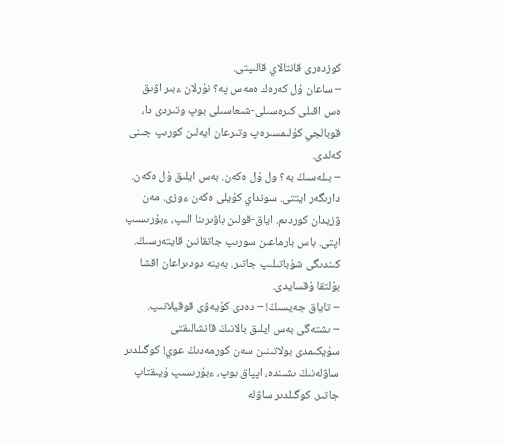كوزدەرى قانتالاي قالىپتى.
– ساعان ۇل كەرەك ەمەس پە؟ نۇرلان ءبىر اۋىق ەس اقىلى كىرەسىلى-شىعاسىلى بوپ وتىردى دا، قوبالجي كۇلىمسىرەپ وتىرعان ايەلىن كورىپ جىنى كەلدى.
– بىلەسىڭ بە؟ ول ۇل ەكەن. بەس ايلىق ۇل ەكەن. دارىگەر ايتتى. سونداي كۇيلى ەكەن ءوزى. مەن ۋزيدان كوردىم. اياق-قولىن باۋىرىنا الىپ، ءبۇرىسىپ اپتى. باس بارماعىن سورىپ جاتقانىن قايتەرسىڭ. كىندىگى شۇباتىلىپ جاتىر. بەينە دودىراعان اقشا بۇلتقا ۇقسايدى.
– تاياق جەيسىڭ! – دەدى كۇيەۋى قوقيلانىپ.
– ىشتەگى بەس ايلىق بالانىڭ قانشالىقتى سۇيكىمدى بولاتىنىن سەن كورمەدىڭ عوي! كوگىلدىر ساۋلەنىڭ ىشىندە، اپپاق بوپ، ءبۇرىسىپ ۇيىقتاپ جاتىر. كوگىلدىر ساۋلە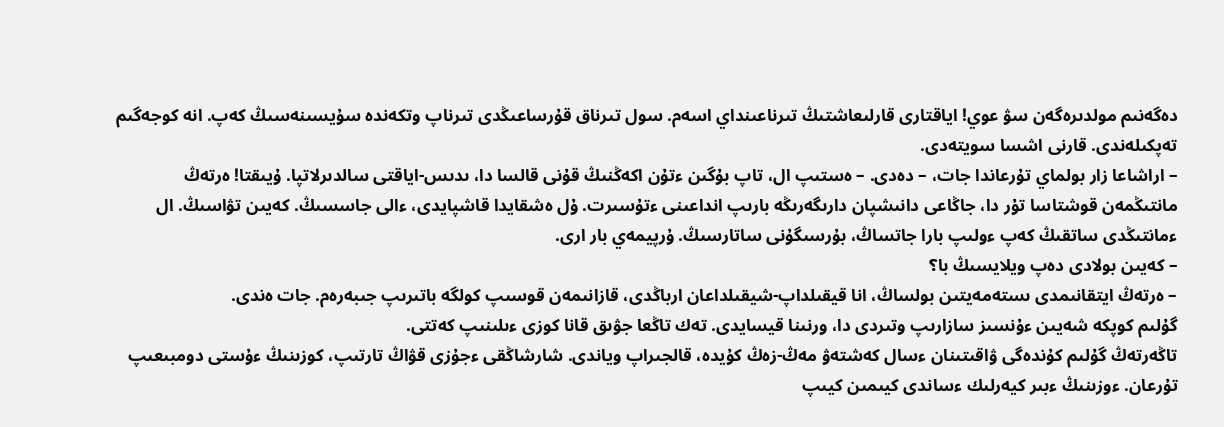دەگەنىم مولدىرەگەن سۋ عوي! اياقتارى قارلىعاشتىڭ تىرناعىنداي اسەم. سول تىرناق قۇرساعىڭدى تىرناپ وتكەندە سۇيسىنەسىڭ كەپ. انە كوجەگىم تەپكىلەندى. قارنى اشسا سويتەدى.
– اراشاعا زار بولماي تۇرعاندا جات، – دەدى. – ەستىپ ال، تاپ بۇگىن ءتۇن اكەڭنىڭ قۇنى قالسا دا، ىدىس-اياقتى سالدىرلاتپا. ۇيىقتا! ەرتەڭ مانتىڭمەن قوشتاسا تۇر دا، جاڭاعى دانىشپان دارىگەرىڭە بارىپ انداعىنى ءتۇسىرت. ۇل ەشقايدا قاشپايدى، ءالى جاسسىڭ. كەيىن تۋاسىڭ. ال ءمانتىڭدى ساتقىڭ كەپ ءولىپ بارا جاتساڭ، بۇرسىگۇنى ساتارسىڭ. ۇرپيمەي بار ارى.
– كەيىن بولادى دەپ ويلايسىڭ با؟
– ەرتەڭ ايتقانىمدى ىستەمەيتىن بولساڭ، انا قيقىلداپ-شيقىلداعان ارباڭدى، قازانىمەن قوسىپ كولگە باتىرىپ جىبەرەم. جات ەندى.
گۇلىم كوپكە شەيىن ءۇنسىز سازارىپ وتىردى دا، ورنىنا قيسايدى. تەك تاڭعا جۋىق قانا كوزى ءىلىنىپ كەتتى.
تاڭەرتەڭ گۇلىم كۇندەگى ۋاقىتىنان ءسال كەشتەۋ مەڭ-زەڭ كۇيدە، قالجىراپ وياندى. شارشاڭقى ءجۇزى قۋاڭ تارتىپ، كوزىنىڭ ءۇستى دومبىعىپ تۇرعان. ءوزىنىڭ ءبىر كيەرلىك ءساندى كيىمىن كيىپ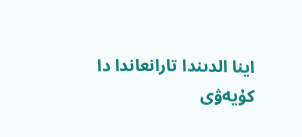اينا الدىندا تارانعاندا دا كۇيەۋى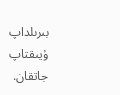بىرىلداپ ۇيىقتاپ جاتقان.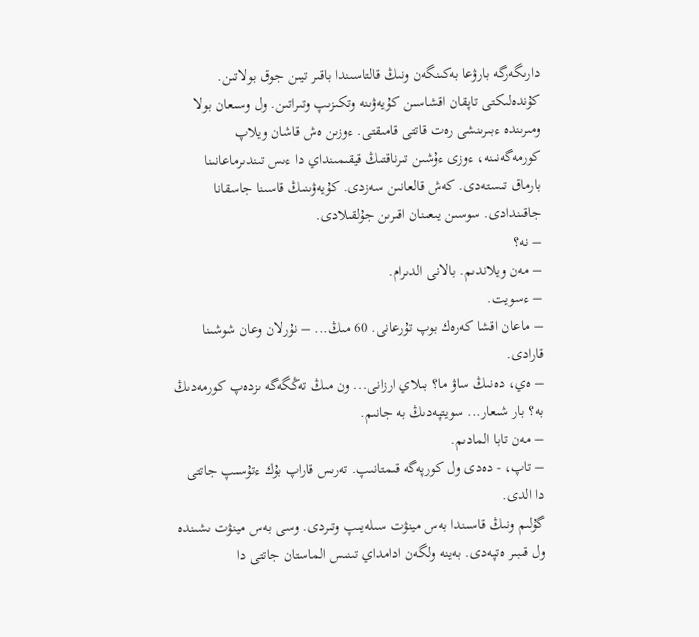دارىگەرگە بارۋعا بەكىنگەن ونىڭ قالتاسىندا باقىر تيىن جوق بولاتىن. كۇندەلىكتى تاپقان اقشاسىن كۇيەۋىنە وتكىزىپ وتىراتىن. ول وسىعان بولا ومىرىندە ءبىرىنشى رەت قاتتى قامىقتى. ءوزىن ەش قاشان ويلاپ كورمەگەنىنە، ءوزى ءۇشىن تىرناقتىڭ قيقىمىنداي دا ءىس تىندىرماعانىنا بارماق تىستەدى. كەش قالعانىن سەزدى. كۇيەۋىنىڭ قاسىنا جاسقانا جاقىندادى. سوسىن يىعىنان اقىرىن جۇلقىلادى.
– نە؟
– مەن ويلاندىم. بالانى الدىرام.
– ءسويت.
– ماعان اقشا كەرەك بوپ تۇرعانى. 60 مىڭ... – نۇرلان وعان شوشىنا قارادى.
– ەي، دەنىڭ ساۋ ما؟ بىلاي ارزانى... ون مىڭ تەڭگەگە ىزدەپ كورمەدىڭ بە؟ بار شىعار... سويتپەدىڭ بە جانىم.
– مەن تابا المادىم.
– تاپ، - دەدى ول كورپەگە قىمتانىپ. تەرىس قاراپ بۇك ءتۇسىپ جاتتى دا الدى.
گۇلىم ونىڭ قاسىندا بەس مينۋت سىلەيىپ وتىردى. وسى بەس مينۋت ىشىندە ول قىبىر ەتپەدى. بەينە ولگەن ادامداي تىنىس الماستان جاتتى دا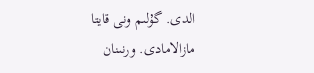الدى. گۇلىم ونى قايتا مازالامادى. ورنىنان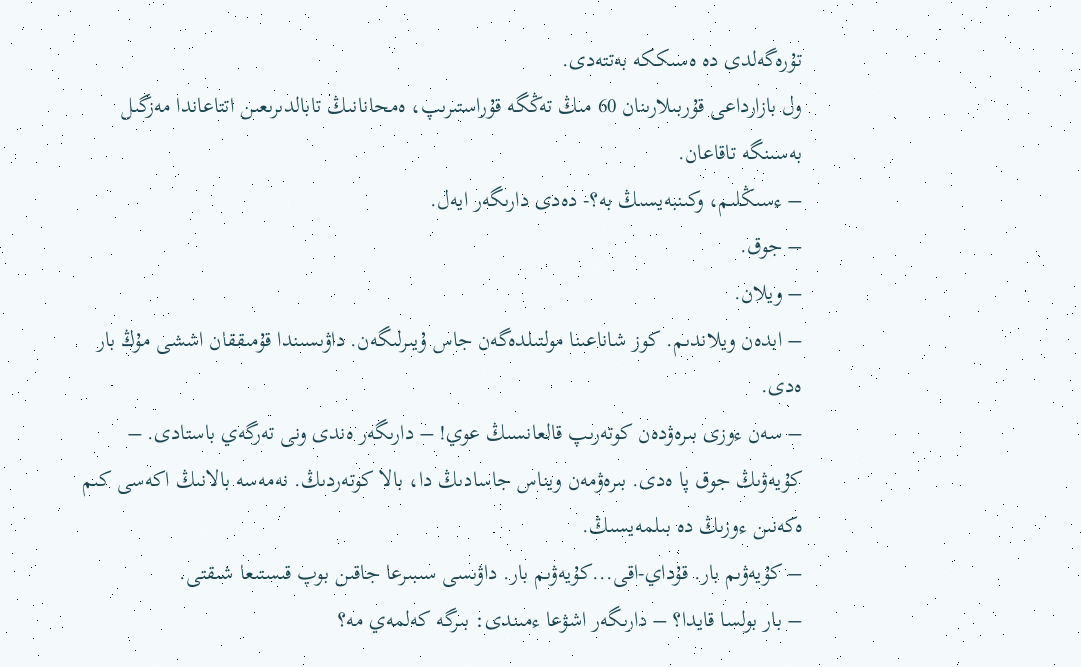تۇرەگەلدى دە ەسىككە بەتتەدى.
ول بازارداعى قۇربىلارىنان 60 مىڭ تەڭگە قۇراستىرىپ، ەمحانانىڭ تابالدىرىعىن اتتاعاندا مەزگىل بەسىنگە تاقاعان.
– ءسىڭلىم، وكىنبەيسىڭ بە؟- دەدى دارىگەر ايەل.
– جوق.
– ويلان.
– ابدەن ويلاندىم. كوز شاناعىنا مولتىلدەگەن جاس ۇيىرلىگەن. داۋىسىندا قۇمىققان اششى مۇڭ بار ەدى.
– سەن ءوزى بىرەۋدەن كوتەرىپ قالعانسىڭ عوي! – دارىگەر ەندى ونى تەرگەي باستادى. – كۇيەۋىڭ جوق پا ەدى. بىرەۋمەن ويناس جاسادىڭ دا، بالا كوتەردىڭ. نەمەسە بالانىڭ اكەسى كىم ەكەنىن ءوزىڭ دە بىلمەيسىڭ.
– كۇيەۋىم بار. قۇداي-اقى...كۇيەۋىم بار. داۋىسى سىبىرعا جاقىن بوپ قىستىعا شىقتى.
– بار بولسا قايدا؟ – دارىگەر اشۋعا ءمىندى: بىرگە كەلمەي مە؟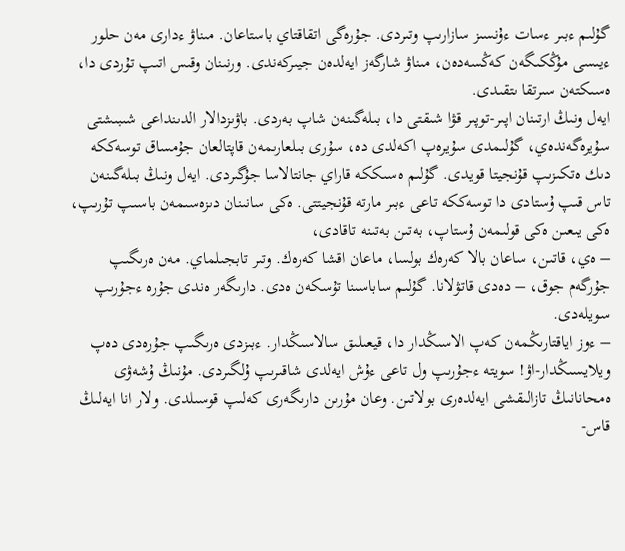گۇلىم ءبىر ءسات ءۇنسىز سازارىپ وتىردى. جۇرەگى اتقاقتاي باستاعان. مىناۋ ءدارى مەن حلور ءيىسى مۇڭكىگەن كەڭسەدەن، مىناۋ شارگەز ايەلدەن جيىركەندى. ورنىنان وقىس اتىپ تۇردى دا، ەسىكتەن سىرتقا ىتقىدى.
ايەل ونىڭ ارتىنان اپىر-توپىر قۋا شىقتى دا، بىلەگىنەن شاپ بەردى. باۋىزدالار الدىنداعى شىبىشتى سۇيرەگەندەي، گۇلىمدى سۇيرەپ اكەلدى دە، سۇرى بىلعارىمەن قاپتالعان جۇمساق توسەككە دىك ەتكىزىپ قۇنجيتا قويدى. گۇلىم ەسىككە قاراي جانتالاسا جۇگىردى. ايەل ونىڭ بىلەگىنەن تاس قىپ ۇستادى دا توسەككە تاعى ءبىر مارتە قۇنجيتتى. ەكى سانىنان دىزەسىمەن باسىپ تۇرىپ، ەكى يىعىن ەكى قولىمەن ۇستاپ، بەتىن بەتىنە تاقادى،
– ەي، قاتىن، ساعان بالا كەرەك بولسا، ماعان اقشا كەرەك. وتىر تابجىلماي. مەن ەرىگىپ جۇرگەم جوق، – دەدى قاتۋلانا. گۇلىم ساباسىنا تۇسكەن ەدى. دارىگەر ەندى جۇرە ءجۇرىپ سويلەدى.
– ءوز اياقتارىڭمەن كەپ الاسىڭدار دا، قيعىلىق سالاسىڭدار. ءبىزدى ەرىگىپ جۇرەدى دەپ ويلايسىڭدار-اۋ! سويتە ءجۇرىپ ول تاعى ءۇش ايەلدى شاقىرىپ ۇلگىردى. مۇنىڭ ۇشەۋى ەمحانانىڭ تازالىقشى ايەلدەرى بولاتىن. وعان مۇرىن دارىگەرى كەلىپ قوسىلدى. ولار انا ايەلىڭ قاس-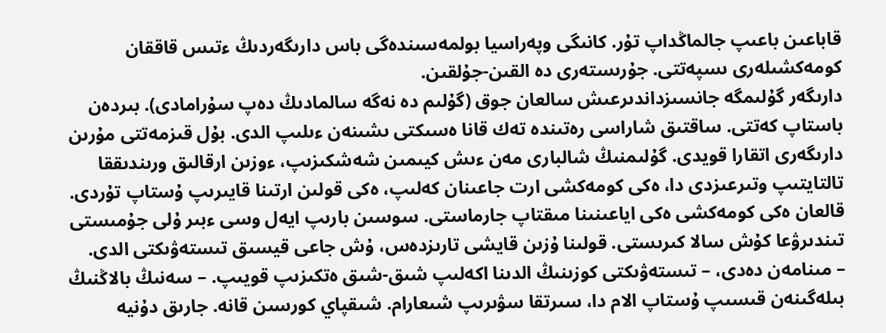قاباعىن باعىپ جالماڭداپ تۇر. كانىگى وپەراسيا بولمەسىندەگى باس دارىگەردىڭ ءتىس قاققان كومەكشىلەرى ىسپەتتى. جۇرىستەرى دە القىن-جۇلقىن.
دارىگەر گۇلىمگە جانسىزداندىرعىش سالعان جوق (گۇلىم دە نەگە سالمادىڭ دەپ سۇرامادى). بىردەن باستاپ كەتتى. ساقتىق شاراسى رەتىندە تەك قانا ەسىكتى ىشىنەن ءىلىپ الدى. بۇل قىزمەتتى مۇرىن دارىگەرى اتقارا قويدى. گۇلىمنىڭ شالبارى مەن ءىش كيىمىن شەشكىزىپ، ءوزىن ارقالىق ورىندىققا تالتايتىپ وتىرعىزدى دا، ەكى كومەكشى ارت جاعىنان كەلىپ، ەكى قولىن ارتىنا قايىرىپ ۇستاپ تۇردى. قالعان ەكى كومەكشى ەكى اياعىنىنا مىقتاپ جارماستى. سوسىن بارىپ ايەل وسى ءبىر ۇلى جۇمىستى تىندىرۋعا كۇش سالا كىرىستى. قولىنا ۇزىن قايشى تارىزدەس، ۇش جاعى قيسىق تىستەۋىكتى الدى.
– مىنامەن دەدى، – تىستەۋىكتى كوزىنىڭ الدىنا اكەلىپ شىق-شىق ەتكىزىپ قويىپ. – سەنىڭ بالاڭنىڭ بىلەگىنەن قىسىپ ۇستاپ الام دا، سىرتقا سۋىرىپ شىعارام. شىقپاي كورسىن قانە. جارىق دۇنيە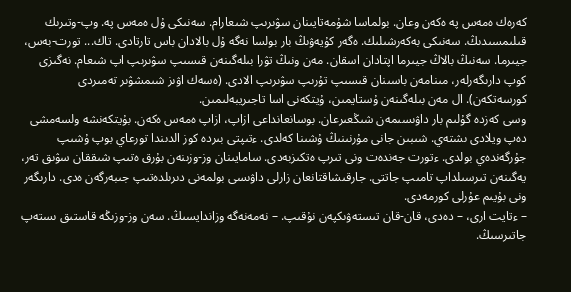كەرەك ەمەس پە ەكەن وعان. بولماسا شۇمەتايىنان سۋىرىپ شىعارام. سەنىكى ۇل ەمەس پە. وپ-وتىرىك قىلىمسىدىڭ. سەنىكى بەكەرشىلىك. ەگەر كۇيەۋىڭ بار بولسا نەگە ۇل بالادان باس تارتادى. تاك... تورت-بەس، جيىرما. سەنىڭ بالاڭ جيىرما اپتادان اسقان. مەن ونىڭ تۋرا بىلەگىنەن قىسىپ سۋىرىپ اپ شىعام. نەگىزى كوپ دارىگەرلەر، مىنامەن باسىنان قىسىپ تۇرىپ سۋىرىپ الادى. (ەسەك اۋىز شىمشۋىر تەمىردى كورسەتكەن). ال مەن بىلەگىنەن ۇستايمىن، ۇيتكەنى اسا تاجىريبەلىمىن.
وسى كەزدە گۇلىم بار داۋىسىمەن شىڭعىرعان. بوسانعانداعى ازاپ، ازاپ ەمەس ەكەن. بۇيتكەنشە ولسەمشى دەپ ويلادى ىشتەي. شىبىن جانى مۇرنىنىڭ ۇشىنا كەلدى. ءتىپتى بىردە كوز الدىندا تورعاي بوپ ۇشىپ جۇرگەندەي بولدى. ءتورت جەندەت ونى تىرپ ەتكىزبەدى. سامايىنان وز-وزىنەن بۇرق ەتىپ شىققان سۋىق تەر، يەگىنەن تىرسىلداپ تامىپ جاتتى. جارقىشاقتانعان زارلى داۋىسى بولمەنى دىرىلدەتىپ جىبەرگەن ەدى. دارىگەر ونى بۇيىم عۇرلى كورمەدى.
– ءتايت ارى، – دەدى، قان-قان تىستەۋىكپەن نۇقىپ. – نەمەنەگە وزاندايسىڭ. سەن وز-وزىڭە قاستىق ىستەپ جاتىرسىڭ.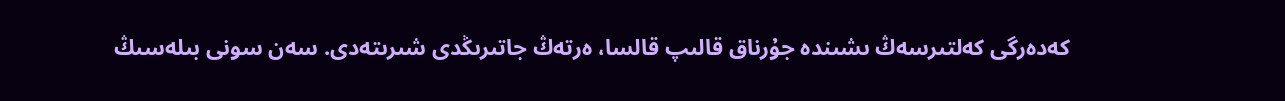كەدەرگى كەلتىرسەڭ ىشىندە جۇرناق قالىپ قالسا، ەرتەڭ جاتىرىڭدى شىرىتەدى. سەن سونى بىلەسىڭ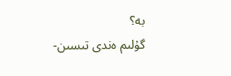بە؟
گۇلىم ەندى تىسىن-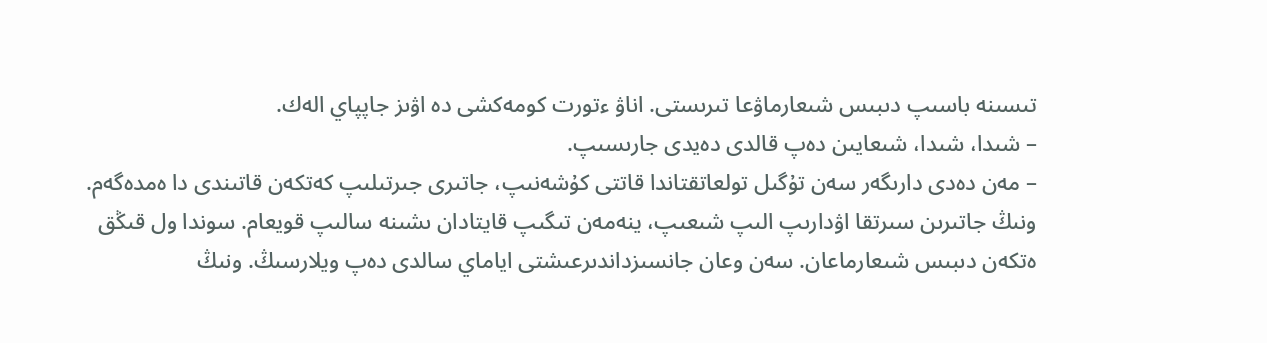تىسىنە باسىپ دىبىس شىعارماۋعا تىرىستى. اناۋ ءتورت كومەكشى دە اۋىز جاپپاي الەك.
– شىدا، شىدا، شىعايىن دەپ قالدى دەيدى جارىسىپ.
– مەن دەدى دارىگەر سەن تۇگىل تولعاتقتاندا قاتتى كۇشەنىپ، جاتىرى جىرتىلىپ كەتكەن قاتىندى دا ەمدەگەم. ونىڭ جاتىرىن سىرتقا اۋدارىپ الىپ شىعىپ، ينەمەن تىگىپ قايتادان ىشىنە سالىپ قويعام. سوندا ول قىڭق ەتكەن دىبىس شىعارماعان. سەن وعان جانسىزداندىرعىشتى اياماي سالدى دەپ ويلارسىڭ. ونىڭ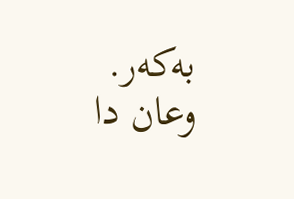بەكەر. وعان دا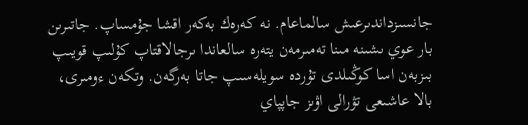جانسىزداندىرعىش سالماعام. نە كەرەك بەكەر اقشا جۇمساپ. جاتىرىن بار عوي ىشىنە مىنا تەمىرمەن يتەرە سالعاندا ىرجالاقتاپ كۇلىپ قويىپ بىزبەن اسا كوڭىلدى تۇردە سويلەسىپ جاتا بەرگەن. وتكەن ءومىرى، بالا عاشىعى تۋرالى اۋىز جاپپاي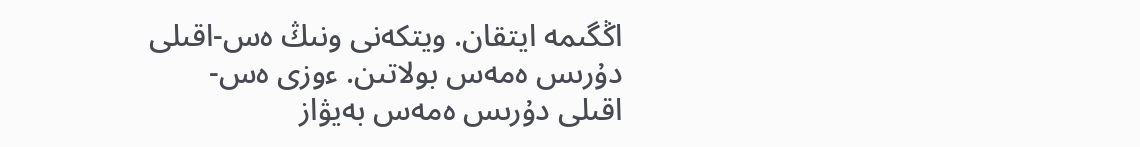اڭگىمە ايتقان. ويتكەنى ونىڭ ەس-اقىلى دۇرىس ەمەس بولاتىن. ءوزى ەس-اقىلى دۇرىس ەمەس بەيۋاز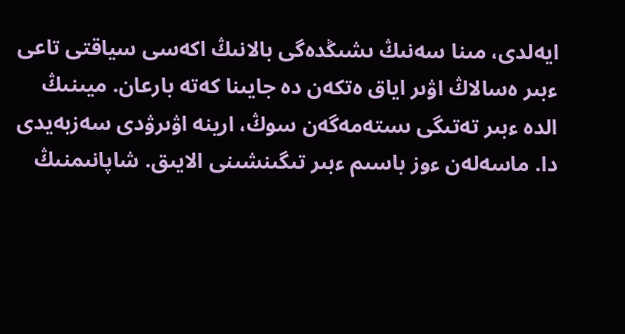ايەلدى، مىنا سەنىڭ ىشىڭدەگى بالانىڭ اكەسى سياقتى تاعى ءبىر ەسالاڭ اۋىر اياق ەتكەن دە جايىنا كەتە بارعان. ميىنىڭ الدە ءبىر تەتىگى ىستەمەگەن سوڭ، ارينە اۋىرۋدى سەزبەيدى دا. ماسەلەن ءوز باسىم ءبىر تىگىنشىنى الايىق. شاپانىمنىڭ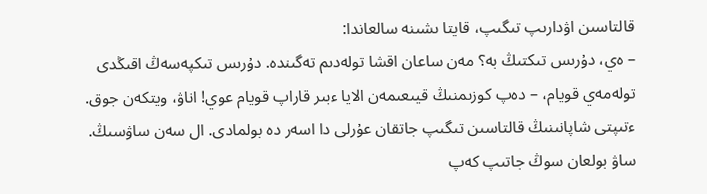قالتاسىن اۋدارىپ تىگىپ، قايتا ىشىنە سالعاندا:
– ەي، دۇرىس تىكتىڭ بە؟ مەن ساعان اقشا تولەدىم تەگىندە. دۇرىس تىكپەسەڭ اقىڭدى تولەمەي قويام، – دەپ كوزىمنىڭ قيىعىمەن الايا ءبىر قاراپ قويام عوي! اناۋ، ويتكەن جوق. ءتىپتى شاپانىنىڭ قالتاسىن تىگىپ جاتقان عۇرلى دا اسەر دە بولمادى. ال سەن ساۋسىڭ. ساۋ بولعان سوڭ جاتىپ كەپ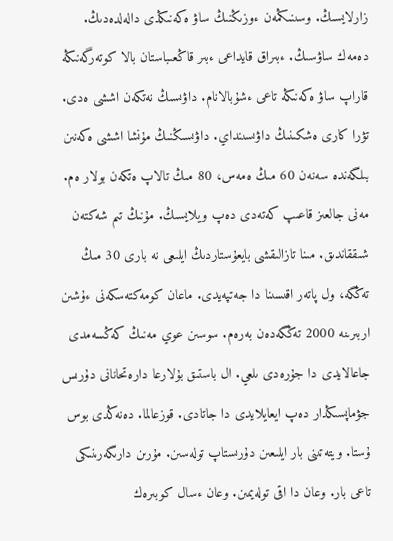زارلايسىڭ. وسىنىڭمەن ءوزىڭنىڭ ساۋ ەكەنىڭدى دالەلدەدىڭ. دەمەك ساۋسىڭ. ءبىراق قايداعى ءبىر قاڭعىباستان بالا كوتەرگەنىڭە قاراپ ساۋ ەكەنىڭە تاعى ءشۇبالانام. داۋىسىڭ نەتكەن اششى ەدى. تۋرا كارى ەشكىنىڭ داۋىسىنداي. داۋىسىڭنىڭ مۇنشا اششى ەكەنىن بىلگەندە سەنەن 60 مىڭ ەمەس، 80 مىڭ تالاپ ەتكەن بولار ەم. مەنى جالعىز قاعىپ كەتەدى دەپ ويلايسىڭ. مۇنىڭ تىم شەكتەن شىققاندىق. مىنا تازالىقشى بايعۇستاردىڭ ايلىعى نە بارى 30 مىڭ تەڭگە، ول پاتەر اقىسىنا دا جەتپەيدى. ماعان كومەكتەسكەنى ءۇشىن اربىرىنە 2000 تەڭگەدەن بەرەم. سوسىن عوي مەنىڭ كەڭسەمدى جاعالايدى دا جۇرەدى ىلعي. ال باستىق بۇلارعا دارەتحانانى دۇرىس جۋماپسىڭدار دەپ ايعايلايدى دا جاتادى. قوزعالما. دەنەڭدى بوس ۇستا. ويتەتىنى بار ايلىعىن دۇرىستاپ تولەسىن. مۇرىن دارىگەرىنىكى تاعى بار. وعان دا اقى تولەيمىن. وعان ءسال كوبىرەك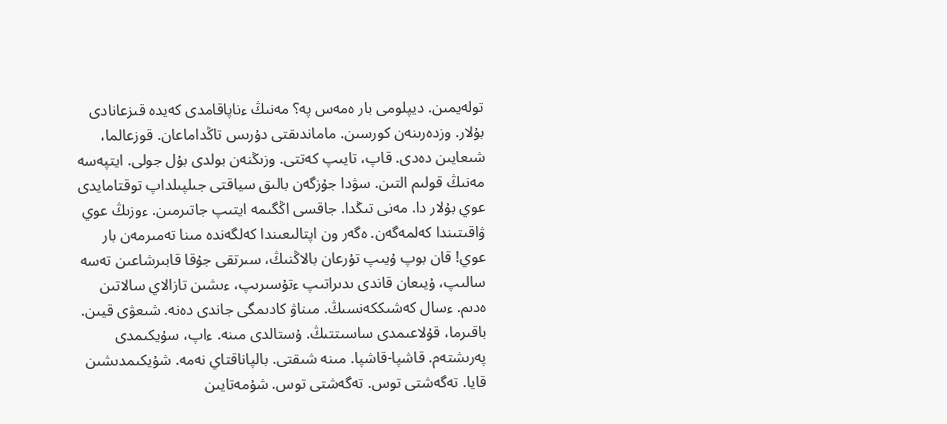تولەيمىن. ديپلومى بار ەمەس پە؟ مەنىڭ ءناپاقامدى كەيدە قىزعانادى بۇلار. وزدەرىنەن كورسىن. ماماندىقتى دۇرىس تاڭداماعان. قوزعالما، شىعايىن دەدى. قاپ، تايىپ كەتتى. وزىڭنەن بولدى بۇل جولى. ايتپەسە مەنىڭ قولىم التىن. سۋدا جۇزگەن بالىق سياقتى جىلپىلداپ توقتامايدى عوي بۇلار دا. مەنى تىڭدا. جاقسى اڭگىمە ايتىپ جاتىرمىن. ءوزىڭ عوي ۋاقىتىندا كەلمەگەن. ەگەر ون اپتالىعىندا كەلگەندە مىنا تەمىرمەن بار عوي! قان بوپ ۇيىپ تۇرعان بالاڭنىڭ، سىرتقى جۇقا قابىرشاعىن تەسە سالىپ، ۇيىعان قاندى ىدىراتىپ ءتۇسىرىپ، ءىشىن تازالاي سالاتىن ەدىم. ءسال كەشىككەنسىڭ. مىناۋ كادىمگى جاندى دەنە. شىعۋى قيىن. باقىرما، قۇلاعىمدى ساسىتتىڭ. ۇستالدى مىنە. ءاپ، سۇيكىمدى پەرىشتەم. قاشپا-قاشپا. مىنە شىقتى. بالپاناقتاي نەمە. شۇيكىمدىشىن قايا. تەگەشتى توس. تەگەشتى توس. شۇمەتايىن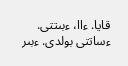قايا. ءاا، ءبىتتى. ءساتتى بولدى. ءبىر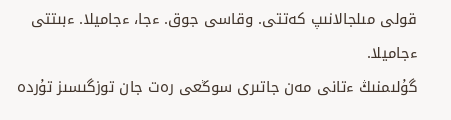قولى مىلجالانىپ كەتتى. وقاسى جوق. ءجا، ءجاميلا. ءبىتتى ءجاميلا.
گۇلىمنىڭ ءتانى مەن جاتىرى سوڭعى رەت جان توزگىسىز تۇردە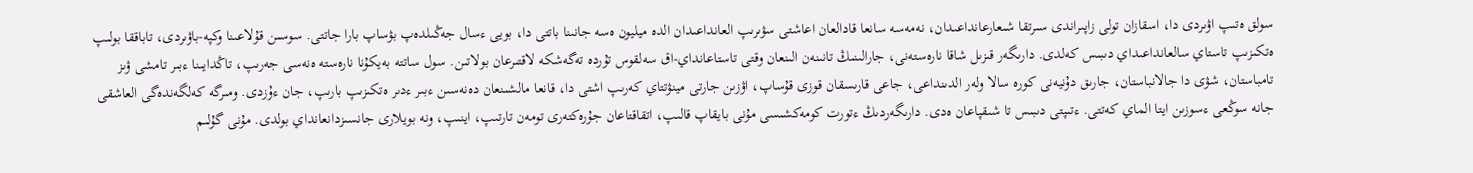سولق ەتىپ اۋىردى دا، اسقازان تولى زاپىراندى سىرتقا شىعارعانداعىدان، نەمەسە سانعا قادالعان اعاشتى سۋىرىپ العانداعىدان الدە ميليون ەسە جانىنا باتتى دا، بويى ءسال جەڭىلدەپ بۋساپ بارا جاتتى. سوسىن قۇلاعىنا وكپە-باۋىردى، تاباققا بولىپ ەتكىزىپ تاستاي سالعانداعىداي دىبىس كەلدى. دارىگەر قىزىل شاقا نارەستەنى، جارالىنىڭ تانىنەن الىنعان وقتى تاستاعانداي-اق سەلقوس تۇردە تەگەشكە لاقتىرعان بولاتىن. سول ساتتە بەيكۇنا نارەستە ەنەسى جەرىپ، تاڭدايىنا ءبىر تامشى ۋىز تامباستان، شۋى دا جالانباستان، جارىق دۇنيەنى كورە سالا ولەر الدىنداعى، جاعى قارىسقان قوزى قۇساپ، اۋزىن جارتى مينۋتتاي كەرىپ اشتى دا، قانعا مالشىنعان دەنەسىن ءبىر ءدىر ەتكىزىپ بارىپ، جان ءۇزدى. ومىرگە كەلگەندەگى العاشقى جانە سوڭعى ءسوزىن ايتا الماي كەتتى. ءتىپتى دىبىس تا شىقپاعان ەدى. دارىگەردىڭ ءتورت كومەكشىسى مۇنى بايقاپ قالىپ، اتقاقتاعان جۇرەكتەرى تومەن تارتىپ، اينىپ، ونە بويلارى جانسىزدانعانداي بولدى. مۇنى گۇلىم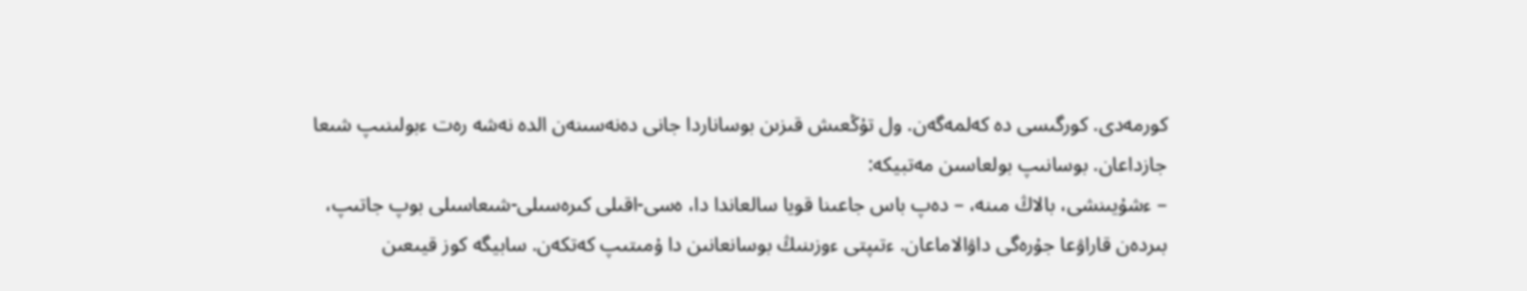كورمەدى. كورگىسى دە كەلمەگەن. ول تۇڭعىش قىزىن بوساناردا جانى دەنەسىنەن الدە نەشە رەت ءبولىنىپ شىعا جازداعان. بوسانىپ بولعاسىن مەتبيكە:
– ءشۇيىنشى، بالاڭ مىنە، – دەپ باس جاعىنا قويا سالعاندا دا، ەسى-اقىلى كىرەسىلى-شىعاسىلى بوپ جاتىپ، بىردەن قاراۋعا جۇرەگى داۋالاماعان. ءتىپتى ءوزىنىڭ بوسانعانىن دا ۇمىتىپ كەتكەن. سابيگە كوز قيىعىن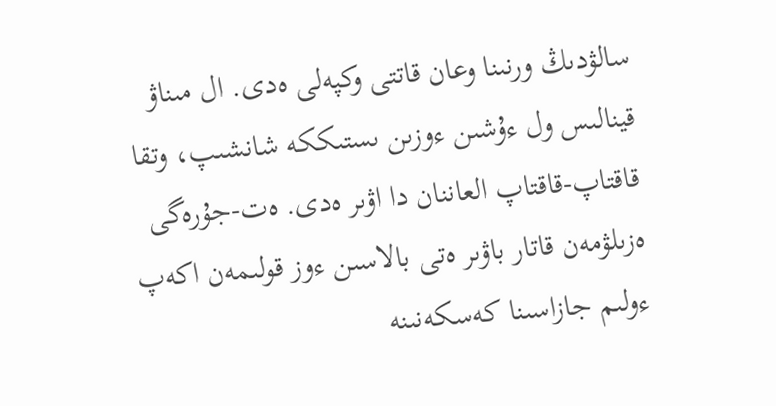سالۋدىڭ ورنىنا وعان قاتتى وكپەلى ەدى. ال مىناۋ قينالىس ول ءۇشىن ءوزىن ىستىككە شانشىپ، وتقا قاقتاپ-قاقتاپ العاننان دا اۋىر ەدى. ەت-جۇرەگى ەزىلۋمەن قاتار باۋىر ەتى بالاسىن ءوز قولىمەن اكەپ ءولىم جازاسىنا كەسكەنىنە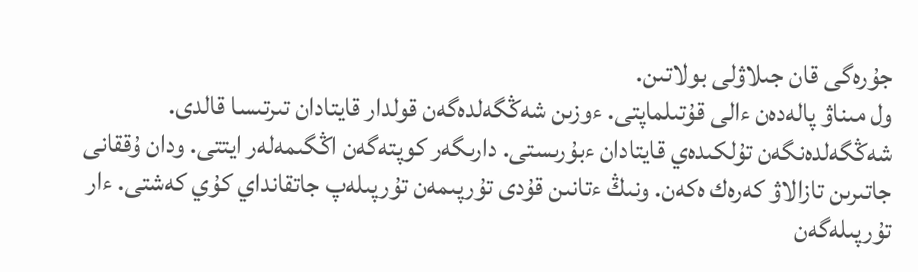جۇرەگى قان جىلاۋلى بولاتىن.
ول مىناۋ پالەدەن ءالى قۇتىلماپتى. ءوزىن شەڭگەلدەگەن قولدار قايتادان تىرتىسا قالدى. شەڭگەلدەنگەن تۇلكىدەي قايتادان ءبۇرىستى. دارىگەر كوپتەگەن اڭگىمەلەر ايتتى. ودان ۇققانى جاتىرىن تازالاۋ كەرەك ەكەن. ونىڭ ءتانىن قۇدى تۇرپىمەن تۇرپىلەپ جاتقانداي كۇي كەشتى. ءار تۇرپىلەگەن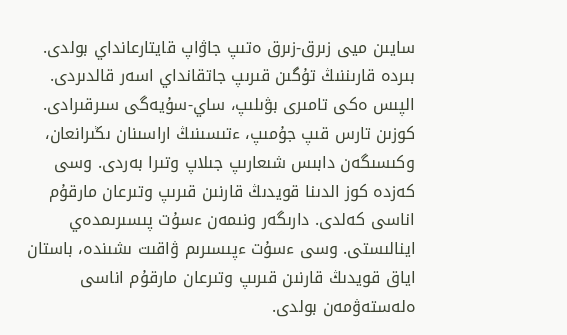سايىن ميى زىرق-زىرق ەتىپ جاۋاپ قايتارعانداي بولدى. بىردە قارىننىڭ تۇگىن قىرىپ جاتقانداي اسەر قالدىردى. الپىس ەكى تامىرى بۋىلىپ، ساي-سۇيەگى سىرقىرادى. كوزىن تارس قىپ جۇمىپ، ءتىسىنىڭ اراسىنان ىڭىرانعان، وكىسىگەن دابىس شىعارىپ جىلاپ وتىرا بەردى. وسى كەزدە كوز الدىنا قويدىڭ قارنىن قىرىپ وتىرعان مارقۇم اناسى كەلدى. دارىگەر ونىمەن ءسۇت پىسىرىمدەي اينالىستى. وسى ءسۇت ءپىسىرىم ۋاقىت ىشىندە، باستان اياق قويدىڭ قارنىن قىرىپ وتىرعان مارقۇم اناسى ەلەستەۋمەن بولدى.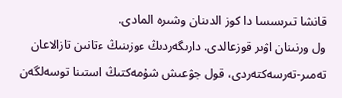قانشا تىرىسسا دا كوز الدىنان وشىرە المادى.
ول ورنىنان اۋىر قوزعالدى. دارىگەردىڭ ءوزىنىڭ ءتانىن تازالاعان تەمىر-تەرسەكتەردى، قول جۋعىش شۇمەكتىڭ استىنا توسەلگەن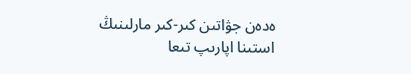ەدەن جۋاتىن كىر-كىر مارلىنىڭ استىنا اپارىپ تىعا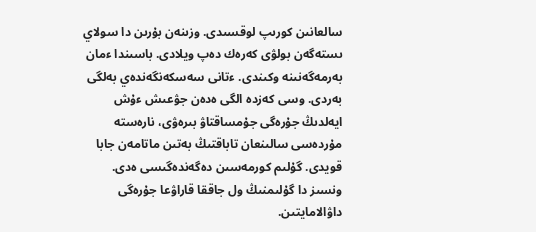سالعانىن كورىپ لوقسىدى. وزىنەن بۇرىن دا سولاي ىستەگەن بولۋى كەرەك دەپ ويلادى. باسىندا ءمان بەرمەگەنىنە وكىندى. ءتانى سەسكەنگەندەي بەلگى بەردى. وسى كەزدە الگى ەدەن جۋعىش ءۇش ايەلدىڭ جۇرەگى جۇمساقتاۋ بىرەۋى، نارەستە مۇردەسى سالىنعان تاباقتىڭ بەتىن ماتامەن جابا قويدى. گۇلىم كورمەسىن دەگەندەگىسى ەدى. ونسىز دا گۇلىمنىڭ ول جاققا قاراۋعا جۇرەگى داۋالامايتىن.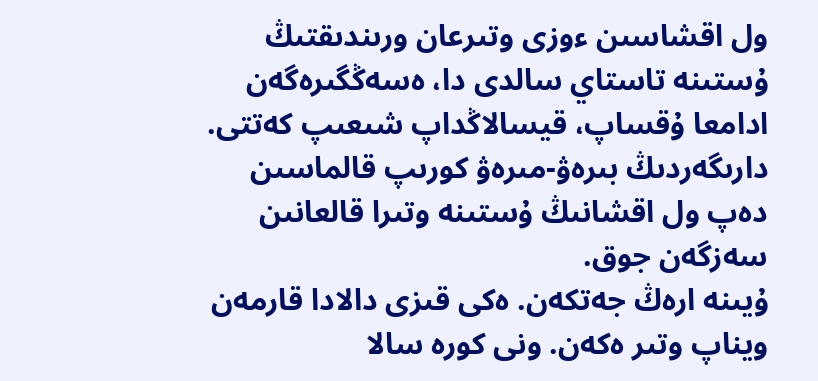ول اقشاسىن ءوزى وتىرعان ورىندىقتىڭ ۇستىنە تاستاي سالدى دا، ەسەڭگىرەگەن ادامعا ۇقساپ، قيسالاڭداپ شىعىپ كەتتى. دارىگەردىڭ بىرەۋ-مىرەۋ كورىپ قالماسىن دەپ ول اقشانىڭ ۇستىنە وتىرا قالعانىن سەزگەن جوق.
ۇيىنە ارەڭ جەتكەن. ەكى قىزى دالادا قارمەن ويناپ وتىر ەكەن. ونى كورە سالا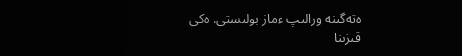ەتەگىنە ورالىپ ءماز بولىستى. ەكى قىزىنا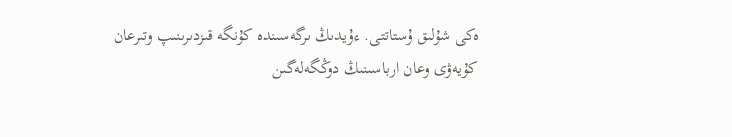ەكى شۇلىق ۇستاتتى. ءۇيدىڭ ىرگەسىندە كۇنگە قىزدىرىنىپ وتىرعان كۇيەۋى وعان ارباسىنىڭ دوڭگەلەگىن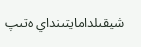شيقىلدامايتىنداي ەتىپ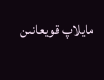مايلاپ قويعانىن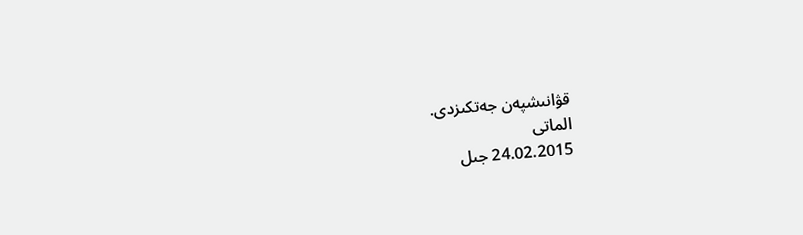قۋانىشپەن جەتكىزدى.
الماتى
24.02.2015 جىل